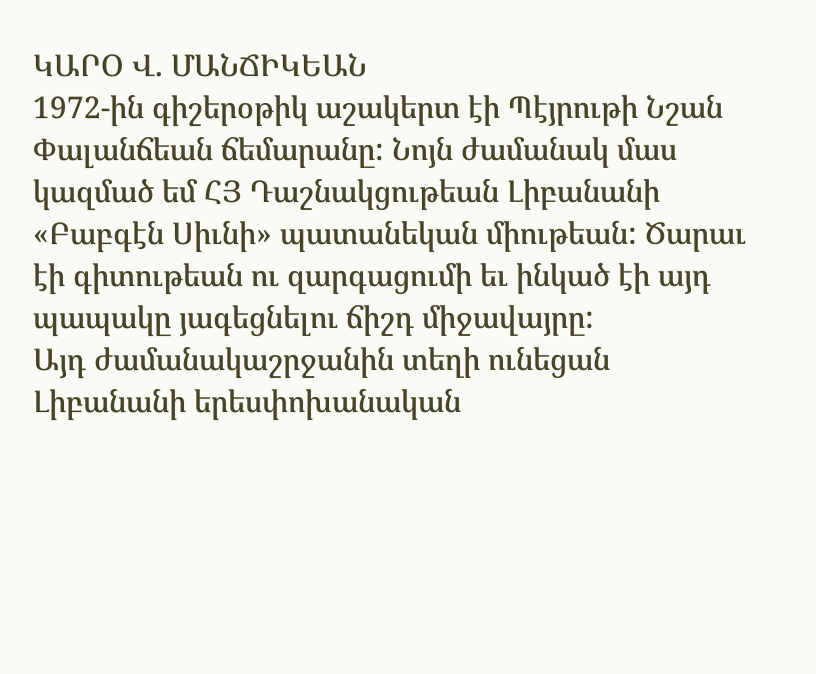ԿԱՐՕ Վ. ՄԱՆՃԻԿԵԱՆ
1972-ին գիշերօթիկ աշակերտ էի Պէյրութի Նշան Փալանճեան ճեմարանը: Նոյն ժամանակ մաս կազմած եմ ՀՅ Դաշնակցութեան Լիբանանի «Բաբգէն Սիւնի» պատանեկան միութեան: Ծարաւ էի գիտութեան ու զարգացումի եւ ինկած էի այդ պապակը յագեցնելու ճիշդ միջավայրը:
Այդ ժամանակաշրջանին տեղի ունեցան Լիբանանի երեսփոխանական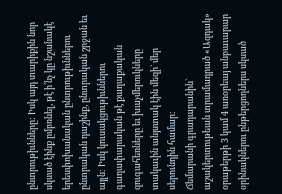ընտրութիւնները: Իսկ այդ տարիքին նոր սկսած էինք ըմբռնել, թէ ի՛նչ կը նշանակէ երեսփոխանական ընտրութիւններու ընտրական դաշինք, ընտրական շրջան եւ այլն: Իսկ կուսակցութիւններու գաղափարական թէ քաղաքական զուգահեռները եւ խաչմերուկները տակաւին անյստակ էին մեզի` մեր սերունդին համար:
Ճեմարանի գրադարանին` աշակերտութեան տրամադրած «Ազդակ» օրաթերթի 3 կամ 4 առօրեայ անբաւարար օրինակներու ընթերցողներս սկսած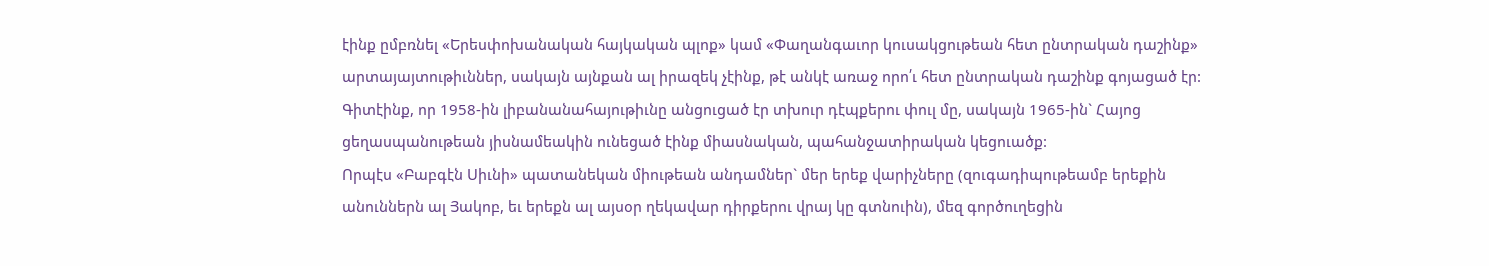էինք ըմբռնել «Երեսփոխանական հայկական պլոք» կամ «Փաղանգաւոր կուսակցութեան հետ ընտրական դաշինք» արտայայտութիւններ, սակայն այնքան ալ իրազեկ չէինք, թէ անկէ առաջ որո՛ւ հետ ընտրական դաշինք գոյացած էր: Գիտէինք, որ 1958-ին լիբանանահայութիւնը անցուցած էր տխուր դէպքերու փուլ մը, սակայն 1965-ին` Հայոց ցեղասպանութեան յիսնամեակին ունեցած էինք միասնական, պահանջատիրական կեցուածք:
Որպէս «Բաբգէն Սիւնի» պատանեկան միութեան անդամներ` մեր երեք վարիչները (զուգադիպութեամբ երեքին անուններն ալ Յակոբ, եւ երեքն ալ այսօր ղեկավար դիրքերու վրայ կը գտնուին), մեզ գործուղեցին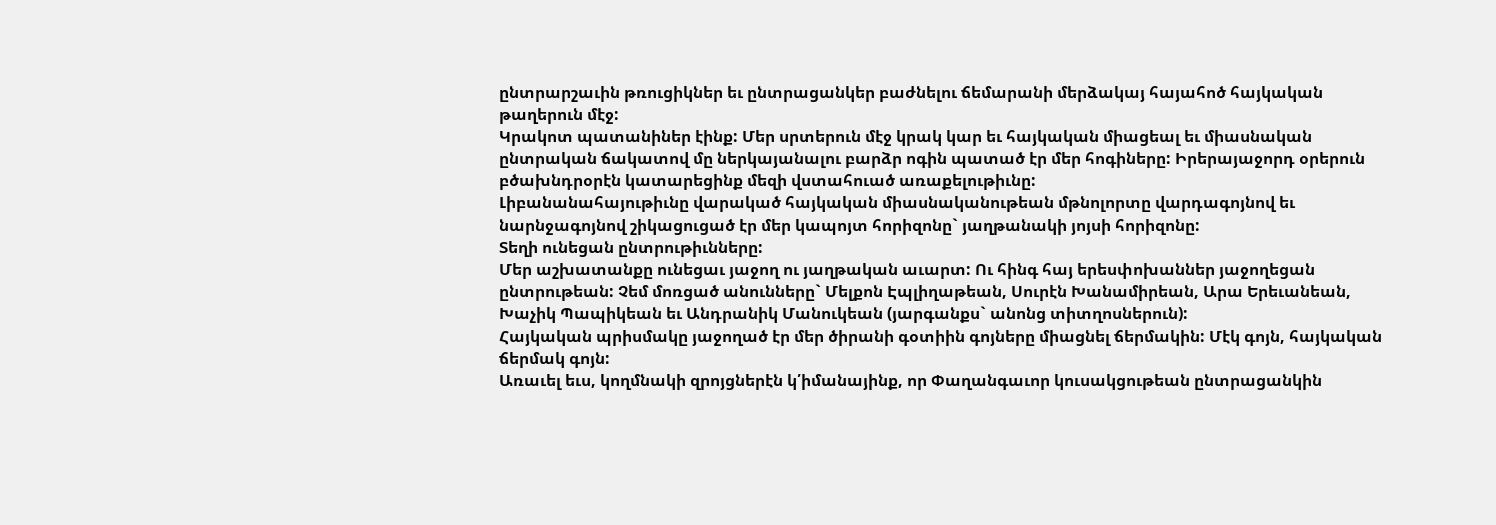ընտրարշաւին թռուցիկներ եւ ընտրացանկեր բաժնելու ճեմարանի մերձակայ հայահոծ հայկական թաղերուն մէջ:
Կրակոտ պատանիներ էինք: Մեր սրտերուն մէջ կրակ կար եւ հայկական միացեալ եւ միասնական ընտրական ճակատով մը ներկայանալու բարձր ոգին պատած էր մեր հոգիները: Իրերայաջորդ օրերուն բծախնդրօրէն կատարեցինք մեզի վստահուած առաքելութիւնը:
Լիբանանահայութիւնը վարակած հայկական միասնականութեան մթնոլորտը վարդագոյնով եւ նարնջագոյնով շիկացուցած էր մեր կապոյտ հորիզոնը` յաղթանակի յոյսի հորիզոնը:
Տեղի ունեցան ընտրութիւնները:
Մեր աշխատանքը ունեցաւ յաջող ու յաղթական աւարտ: Ու հինգ հայ երեսփոխաններ յաջողեցան ընտրութեան: Չեմ մոռցած անունները` Մելքոն Էպլիղաթեան, Սուրէն Խանամիրեան, Արա Երեւանեան, Խաչիկ Պապիկեան եւ Անդրանիկ Մանուկեան (յարգանքս` անոնց տիտղոսներուն):
Հայկական պրիսմակը յաջողած էր մեր ծիրանի գօտիին գոյները միացնել ճերմակին: Մէկ գոյն, հայկական ճերմակ գոյն:
Առաւել եւս, կողմնակի զրոյցներէն կ՛իմանայինք, որ Փաղանգաւոր կուսակցութեան ընտրացանկին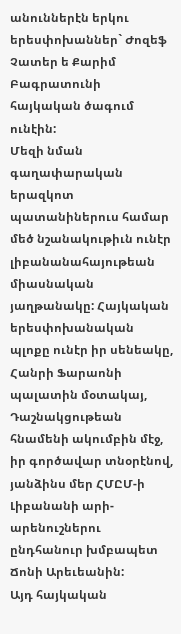անուններէն երկու երեսփոխաններ` Ժոզեֆ Չատեր ե Քարիմ Բագրատունի հայկական ծագում ունէին:
Մեզի նման գաղափարական երազկոտ պատանիներուս համար մեծ նշանակութիւն ունէր լիբանանահայութեան միասնական յաղթանակը: Հայկական երեսփոխանական պլոքը ունէր իր սենեակը, Հանրի Ֆարաոնի պալատին մօտակայ, Դաշնակցութեան հնամենի ակումբին մէջ, իր գործավար տնօրէնով, յանձինս մեր ՀՄԸՄ-ի Լիբանանի արի-արենուշներու ընդհանուր խմբապետ Ճոնի Արեւեանին:
Այդ հայկական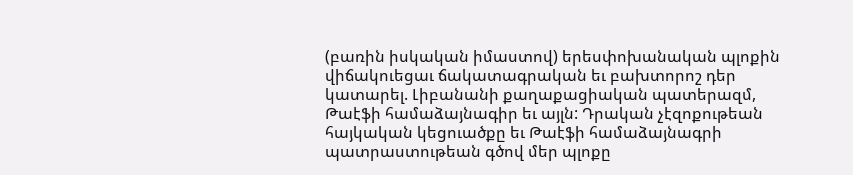(բառին իսկական իմաստով) երեսփոխանական պլոքին վիճակուեցաւ ճակատագրական եւ բախտորոշ դեր կատարել. Լիբանանի քաղաքացիական պատերազմ, Թաէֆի համաձայնագիր եւ այլն: Դրական չէզոքութեան հայկական կեցուածքը եւ Թաէֆի համաձայնագրի պատրաստութեան գծով մեր պլոքը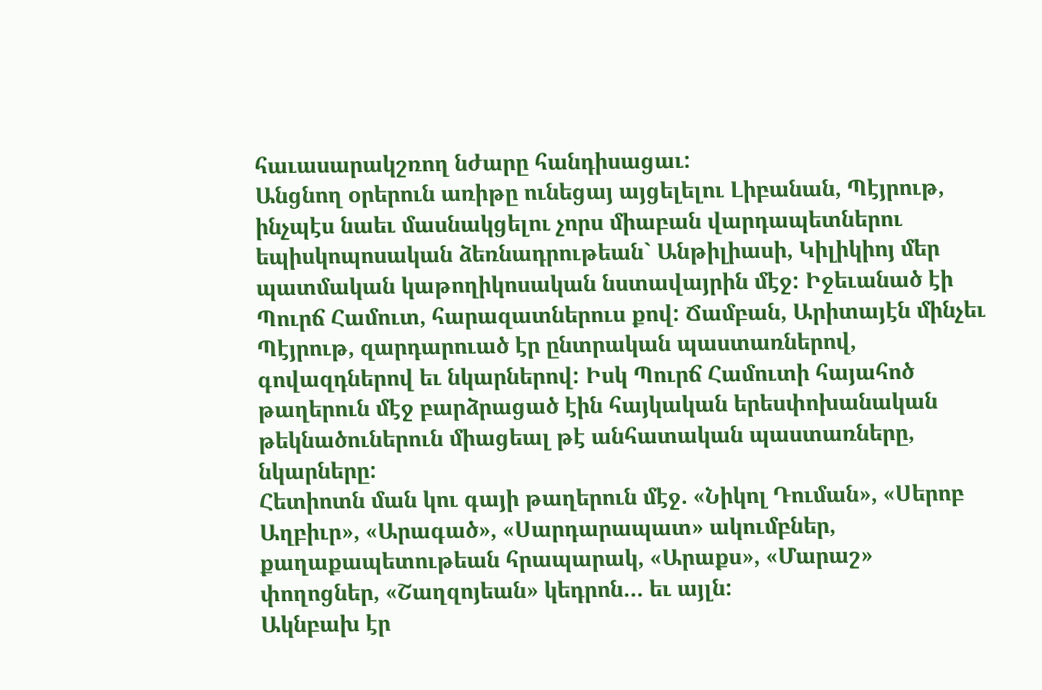հաւասարակշռող նժարը հանդիսացաւ:
Անցնող օրերուն առիթը ունեցայ այցելելու Լիբանան, Պէյրութ, ինչպէս նաեւ մասնակցելու չորս միաբան վարդապետներու եպիսկոպոսական ձեռնադրութեան` Անթիլիասի, Կիլիկիոյ մեր պատմական կաթողիկոսական նստավայրին մէջ: Իջեւանած էի Պուրճ Համուտ, հարազատներուս քով: Ճամբան, Արիտայէն մինչեւ Պէյրութ, զարդարուած էր ընտրական պաստառներով, գովազդներով եւ նկարներով: Իսկ Պուրճ Համուտի հայահոծ թաղերուն մէջ բարձրացած էին հայկական երեսփոխանական թեկնածուներուն միացեալ թէ անհատական պաստառները, նկարները:
Հետիոտն ման կու գայի թաղերուն մէջ. «Նիկոլ Դուման», «Սերոբ Աղբիւր», «Արագած», «Սարդարապատ» ակումբներ, քաղաքապետութեան հրապարակ, «Արաքս», «Մարաշ» փողոցներ, «Շաղզոյեան» կեդրոն… եւ այլն:
Ակնբախ էր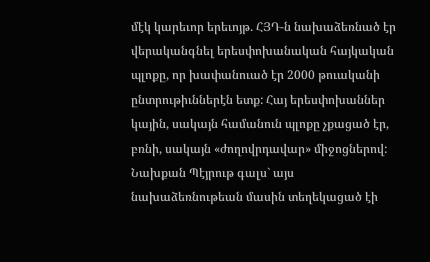մէկ կարեւոր երեւոյթ. ՀՅԴ-ն նախաձեռնած էր վերականգնել երեսփոխանական հայկական պլոքը, որ խափանուած էր 2000 թուականի ընտրութիւններէն ետք: Հայ երեսփոխաններ կային, սակայն համանուն պլոքը չքացած էր, բռնի, սակայն «ժողովրդավար» միջոցներով:
Նախքան Պէյրութ գալս` այս նախաձեռնութեան մասին տեղեկացած էի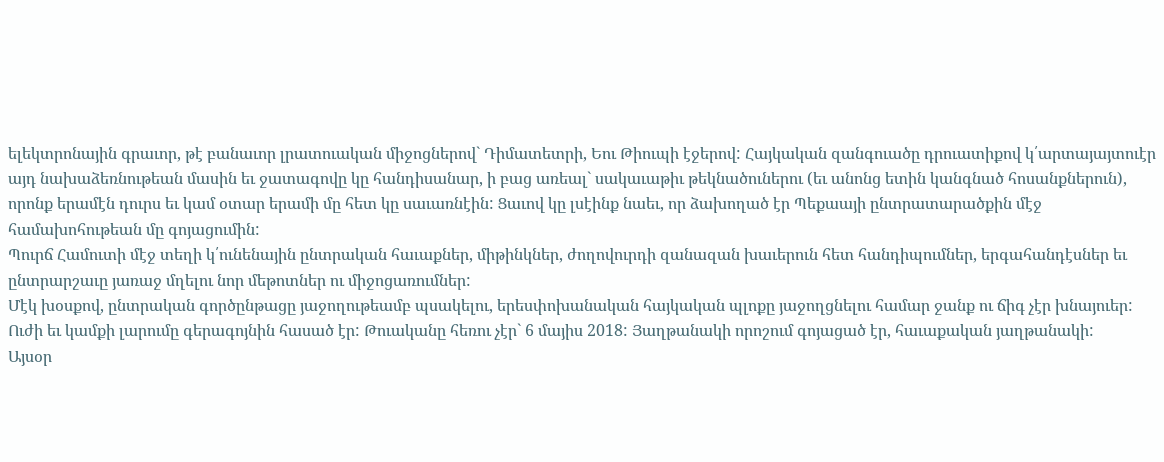ելեկտրոնային գրաւոր, թէ բանաւոր լրատուական միջոցներով` Դիմատետրի, Եու Թիուպի էջերով: Հայկական զանգուածը դրուատիքով կ՛արտայայտուէր այդ նախաձեռնութեան մասին եւ ջատագովը կը հանդիսանար, ի բաց առեալ` սակաւաթիւ թեկնածուներու (եւ անոնց ետին կանգնած հոսանքներուն), որոնք երամէն դուրս եւ կամ օտար երամի մը հետ կը սաւառնէին: Ցաւով կը լսէինք նաեւ, որ ձախողած էր Պեքաայի ընտրատարածքին մէջ համախոհութեան մը գոյացումին:
Պուրճ Համուտի մէջ տեղի կ՛ունենային ընտրական հաւաքներ, միթինկներ, ժողովուրդի զանազան խաւերուն հետ հանդիպումներ, երգահանդէսներ եւ ընտրարշաւը յառաջ մղելու նոր մեթոտներ ու միջոցառումներ:
Մէկ խօսքով, ընտրական գործընթացը յաջողութեամբ պսակելու, երեսփոխանական հայկական պլոքը յաջողցնելու համար ջանք ու ճիգ չէր խնայուեր:
Ուժի եւ կամքի լարումը գերագոյնին հասած էր: Թուականը հեռու չէր` 6 մայիս 2018: Յաղթանակի որոշում գոյացած էր, հաւաքական յաղթանակի:
Այսօր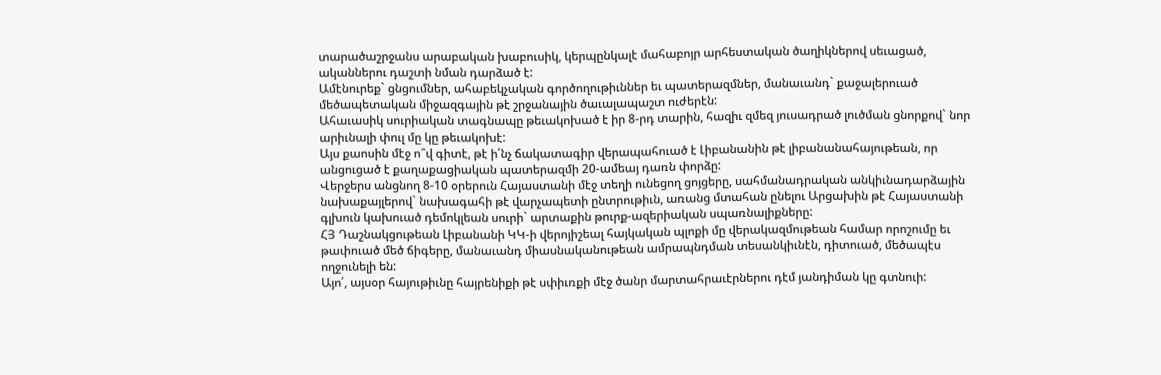տարածաշրջանս արաբական խաբուսիկ, կերպընկալէ մահաբոյր արհեստական ծաղիկներով սեւացած, ականներու դաշտի նման դարձած է:
Ամէնուրեք` ցնցումներ, ահաբեկչական գործողութիւններ եւ պատերազմներ, մանաւանդ` քաջալերուած մեծապետական միջազգային թէ շրջանային ծաւալապաշտ ուժերէն:
Ահաւասիկ սուրիական տագնապը թեւակոխած է իր 8-րդ տարին, հազիւ զմեզ յուսադրած լուծման ցնորքով` նոր արիւնալի փուլ մը կը թեւակոխէ:
Այս քաոսին մէջ ո՞վ գիտէ, թէ ի՛նչ ճակատագիր վերապահուած է Լիբանանին թէ լիբանանահայութեան, որ անցուցած է քաղաքացիական պատերազմի 20-ամեայ դառն փորձը:
Վերջերս անցնող 8-10 օրերուն Հայաստանի մէջ տեղի ունեցող ցոյցերը, սահմանադրական անկիւնադարձային նախաքայլերով` նախագահի թէ վարչապետի ընտրութիւն, առանց մտահան ընելու Արցախին թէ Հայաստանի գլխուն կախուած դեմոկլեան սուրի` արտաքին թուրք-ազերիական սպառնալիքները:
ՀՅ Դաշնակցութեան Լիբանանի ԿԿ-ի վերոյիշեալ հայկական պլոքի մը վերակազմութեան համար որոշումը եւ թափուած մեծ ճիգերը, մանաւանդ միասնականութեան ամրապնդման տեսանկիւնէն, դիտուած, մեծապէս ողջունելի են:
Այո՛, այսօր հայութիւնը հայրենիքի թէ սփիւռքի մէջ ծանր մարտահրաւէրներու դէմ յանդիման կը գտնուի: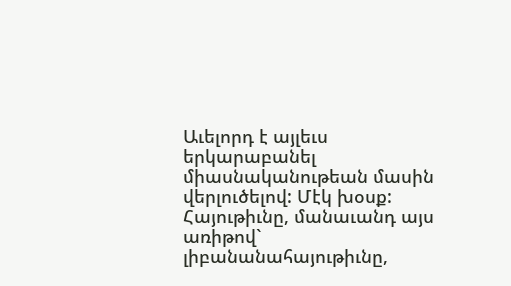Աւելորդ է այլեւս երկարաբանել միասնականութեան մասին վերլուծելով: Մէկ խօսք:
Հայութիւնը, մանաւանդ այս առիթով` լիբանանահայութիւնը,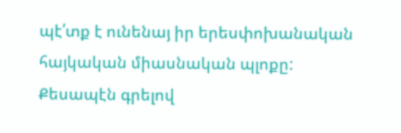պէ՛տք է ունենայ իր երեսփոխանական հայկական միասնական պլոքը:
Քեսապէն գրելով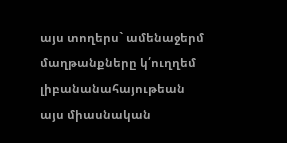այս տողերս` ամենաջերմ մաղթանքները կ՛ուղղեմ լիբանանահայութեան այս միասնական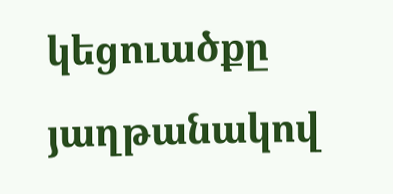կեցուածքը յաղթանակով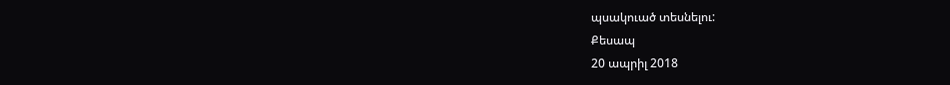պսակուած տեսնելու:
Քեսապ
20 ապրիլ 2018